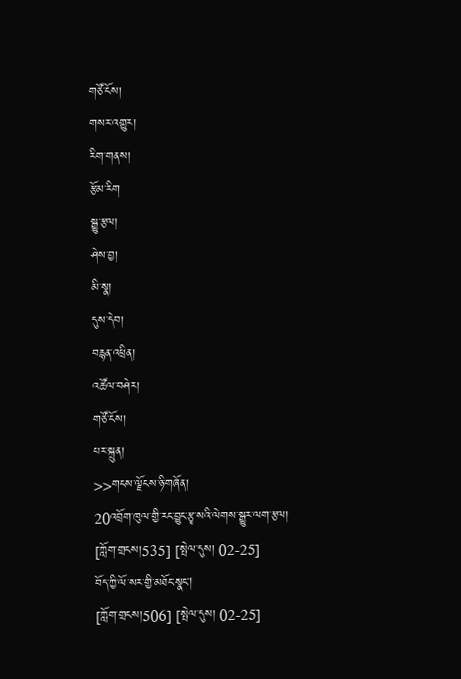གཙོ་ངོས།
གསར་འགྱུར།
རིག་གནས།
རྩོམ་རིག
སྒྱུ་རྩལ།
ཤེས་བྱ།
མི་སྣ།
དུས་དེབ།
བརྙན་འཕྲིན།
འཚོལ་བཤེར།
གཙོ་ངོས།
པར་སྐྲུན།
>>གངས་ལྗོངས་ཉི་གཞོན།
20འབྲོག་ཁུལ་གྱི་རང་བྱུང་རྩྭ་སའི་ལེགས་སྒྱུར་ལག་རྩལ།
[ཀློག་གྲངས།535] [སྤེལ་དུས། 02-25]
བོད་ཀྱི་ལོ་སར་གྱི་མཐོང་སྣང།
[ཀློག་གྲངས།506] [སྤེལ་དུས། 02-25]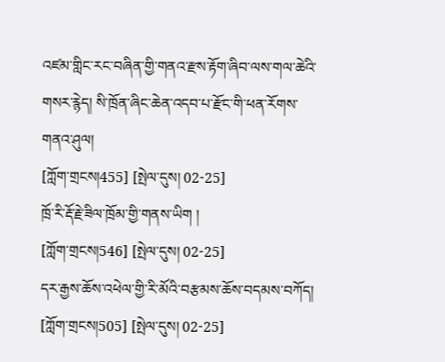འཛམ་གླིང་རང་བཞིན་གྱི་གནའ་རྫས་རྟོག་ཞིབ་ལས་གལ་ཆེའི་གསར་རྙེད། སི་ཁྲོན་ཞིང་ཆེན་འདབ་པ་རྫོང་གི་ཕན་རོགས་གནའ་ཤུལ།
[ཀློག་གྲངས།455] [སྤེལ་དུས། 02-25]
ཁྲོ་རི་རྡོ་རྗེ་ཟིལ་ཁྲོམ་གྱི་གནས་ཡིག །
[ཀློག་གྲངས།546] [སྤེལ་དུས། 02-25]
དར་རྒྱས་ཆོས་འཕེལ་གྱི་རི་མོའི་བརྩམས་ཆོས་བདམས་བཀོད།
[ཀློག་གྲངས།505] [སྤེལ་དུས། 02-25]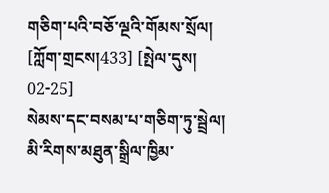གཅིག་པའི་བཅོ་ལྔའི་གོམས་སྲོལ།
[ཀློག་གྲངས།433] [སྤེལ་དུས། 02-25]
སེམས་དང་བསམ་པ་གཅིག་ཏུ་སྦྲེལ། མི་རིགས་མཐུན་སྒྲིལ་ཁྱིམ་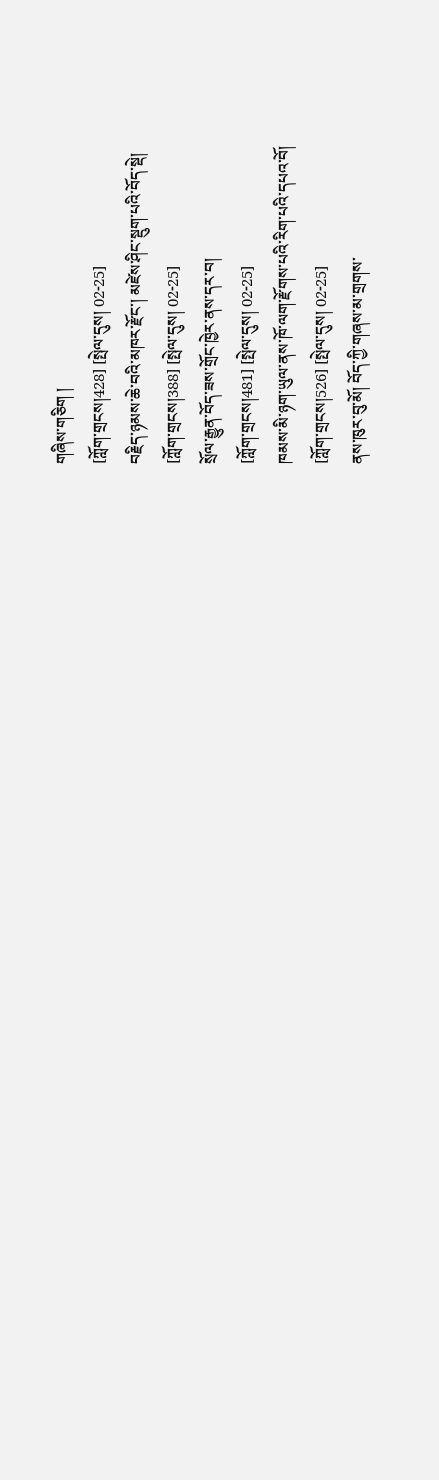གཞིས་གཅིག །
[ཀློག་གྲངས།428] [སྤེལ་དུས། 02-25]
བརྗིད་ཉམས་ཆེ་བའི་མཁར་རྫོང་། མཛེས་ཤིང་སྡུག་པའི་བོད་སྡེ།
[ཀློག་གྲངས།388] [སྤེལ་དུས། 02-25]
སྲོལ་རྒྱུན་བོད་ཟས་གྲོང་ཁྱེར་ནས་དར་བ།
[ཀློག་གྲངས།481] [སྤེལ་དུས། 02-25]
ཁམས་མི་ཉག་ཡུལ་ནས་ཁོ་ལག་རྫོགས་པའི་རིག་པའི་དཔའ་བོ།
[ཀློག་གྲངས།526] [སྤེལ་དུས། 02-25]
ནས་ཁུར་བུ་མོ། བོད་ཀྱི་གཞས་མ་གྲགས་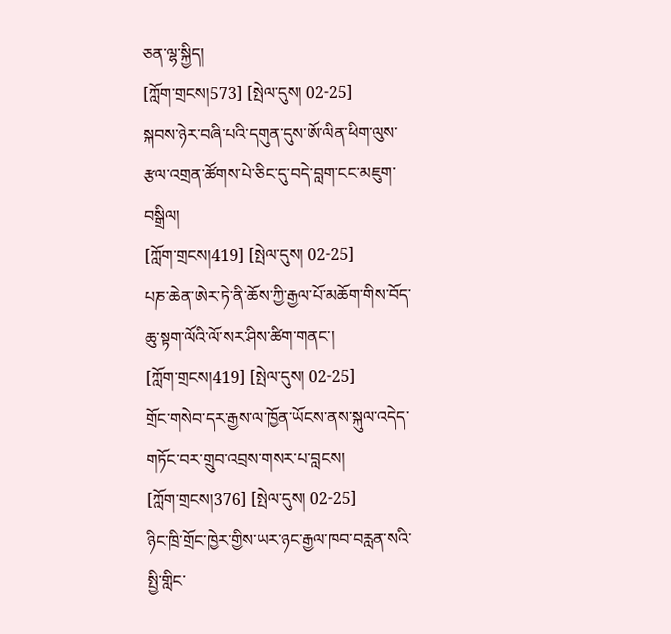ཅན་ལྷ་སྐྱིད།
[ཀློག་གྲངས།573] [སྤེལ་དུས། 02-25]
སྐབས་ཉེར་བཞི་པའི་དགུན་དུས་ཨོ་ལིན་ཕིག་ལུས་རྩལ་འགྲན་ཚོགས་པེ་ཅིང་དུ་བདེ་བླག་ངང་མཇུག་བསྒྲིལ།
[ཀློག་གྲངས།419] [སྤེལ་དུས། 02-25]
པཎ་ཆེན་ཨེར་ཏེ་ནི་ཆོས་ཀྱི་རྒྱལ་པོ་མཆོག་གིས་བོད་ཆུ་སྟག་ལོའི་ལོ་སར་ཤིས་ཚིག་གནང་།
[ཀློག་གྲངས།419] [སྤེལ་དུས། 02-25]
གྲོང་གསེབ་དར་རྒྱས་ལ་ཁྱོན་ཡོངས་ནས་སྐུལ་འདེད་གཏོང་བར་གྲུབ་འབྲས་གསར་པ་བླངས།
[ཀློག་གྲངས།376] [སྤེལ་དུས། 02-25]
ཉིང་ཁྲི་གྲོང་ཁྱེར་གྱིས་ཡར་ཉང་རྒྱལ་ཁབ་བརླན་སའི་སྤྱི་གླིང་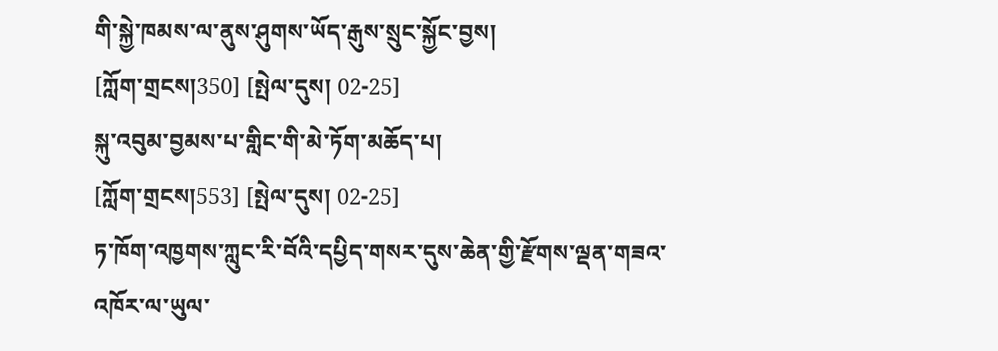གི་སྐྱེ་ཁམས་ལ་ནུས་ཤུགས་ཡོད་རྒུས་སྲུང་སྐྱོང་བྱས།
[ཀློག་གྲངས།350] [སྤེལ་དུས། 02-25]
སྐུ་འབུམ་བྱམས་པ་གླིང་གི་མེ་ཏོག་མཆོད་པ།
[ཀློག་གྲངས།553] [སྤེལ་དུས། 02-25]
ཏ་ཁོག་འཁྱགས་ཀླུང་རི་བོའི་དཔྱིད་གསར་དུས་ཆེན་གྱི་རྫོགས་ལྡན་གཟའ་འཁོར་ལ་ཡུལ་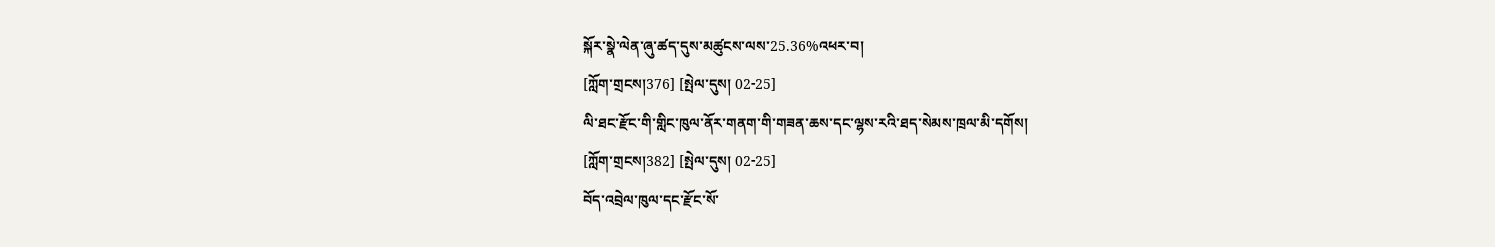སྐོར་སྣེ་ལེན་ཞུ་ཚད་དུས་མཚུངས་ལས་25.36%འཕར་བ།
[ཀློག་གྲངས།376] [སྤེལ་དུས། 02-25]
ལི་ཐང་རྫོང་གི་གླིང་ཁུལ་ནོར་གནག་གི་གཟན་ཆས་དང་ལྷས་རའི་ཐད་སེམས་ཁྲལ་མི་དགོས།
[ཀློག་གྲངས།382] [སྤེལ་དུས། 02-25]
བོད་འབྲེལ་ཁུལ་དང་རྫོང་སོ་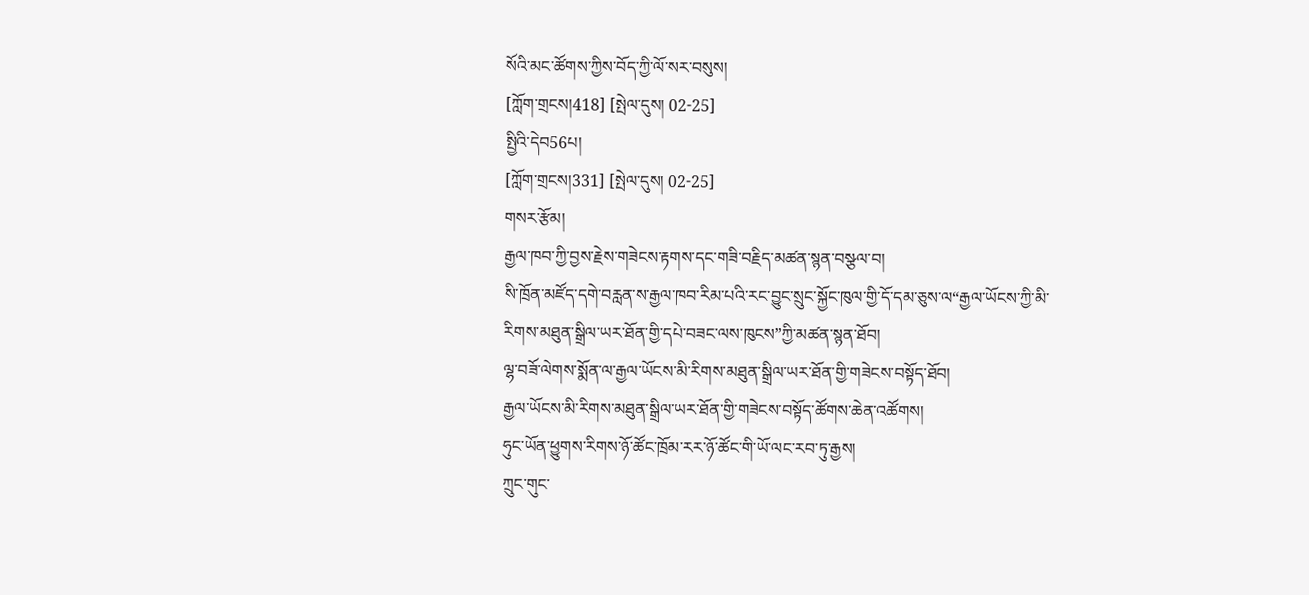སོའི་མང་ཚོགས་ཀྱིས་བོད་ཀྱི་ལོ་སར་བསུས།
[ཀློག་གྲངས།418] [སྤེལ་དུས། 02-25]
སྤྱིའི་དེབ56པ།
[ཀློག་གྲངས།331] [སྤེལ་དུས། 02-25]
གསར་རྩོམ།
རྒྱལ་ཁབ་ཀྱི་བྱས་རྗེས་གཟེངས་རྟགས་དང་གཟི་བརྗིད་མཚན་སྙན་བསྩལ་བ།
སི་ཁྲོན་མཛོད་དགེ་བརླན་ས་རྒྱལ་ཁབ་རིམ་པའི་རང་བྱུང་སྲུང་སྐྱོང་ཁུལ་གྱི་དོ་དམ་ཅུས་ལ“རྒྱལ་ཡོངས་ཀྱི་མི་རིགས་མཐུན་སྒྲིལ་ཡར་ཐོན་གྱི་དཔེ་བཟང་ལས་ཁུངས”ཀྱི་མཚན་སྙན་ཐོབ།
ལྷ་བཟོ་ལེགས་སྨོན་ལ་རྒྱལ་ཡོངས་མི་རིགས་མཐུན་སྒྲིལ་ཡར་ཐོན་གྱི་གཟེངས་བསྟོད་ཐོབ།
རྒྱལ་ཡོངས་མི་རིགས་མཐུན་སྒྲིལ་ཡར་ཐོན་གྱི་གཟེངས་བསྟོད་ཚོགས་ཆེན་འཚོགས།
ཧུང་ཡོན་ཕྱུགས་རིགས་ཉོ་ཚོང་ཁྲོམ་རར་ཉོ་ཚོང་གི་ཡོ་ལང་རབ་ཏུ་རྒྱས།
ཀྲུང་གུང་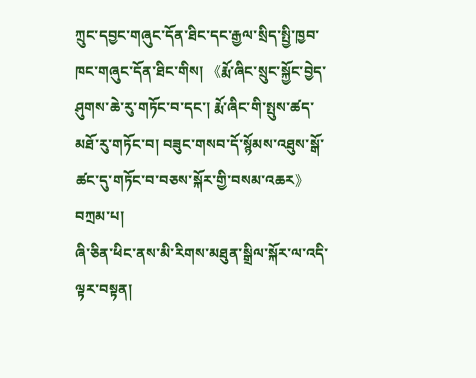ཀྲུང་དབྱང་གཞུང་དོན་ཐིང་དང་རྒྱལ་སྲིད་སྤྱི་ཁྱབ་ཁང་གཞུང་དོན་ཐིང་གིས། 《རྨོ་ཞིང་སྲུང་སྐྱོང་བྱེད་ཤུགས་ཆེ་རུ་གཏོང་བ་དང་། རྨོ་ཞིང་གི་སྤུས་ཚད་མཐོ་རུ་གཏོང་བ། བཟུང་གསབ་དོ་སྙོམས་འཐུས་སྒོ་ཚང་དུ་གཏོང་བ་བཅས་སྐོར་གྱི་བསམ་འཆར》བཀྲམ་པ།
ཞི་ཅིན་ཕིང་ནས་མི་རིགས་མཐུན་སྒྲིལ་སྐོར་ལ་འདི་ལྟར་བསྟན།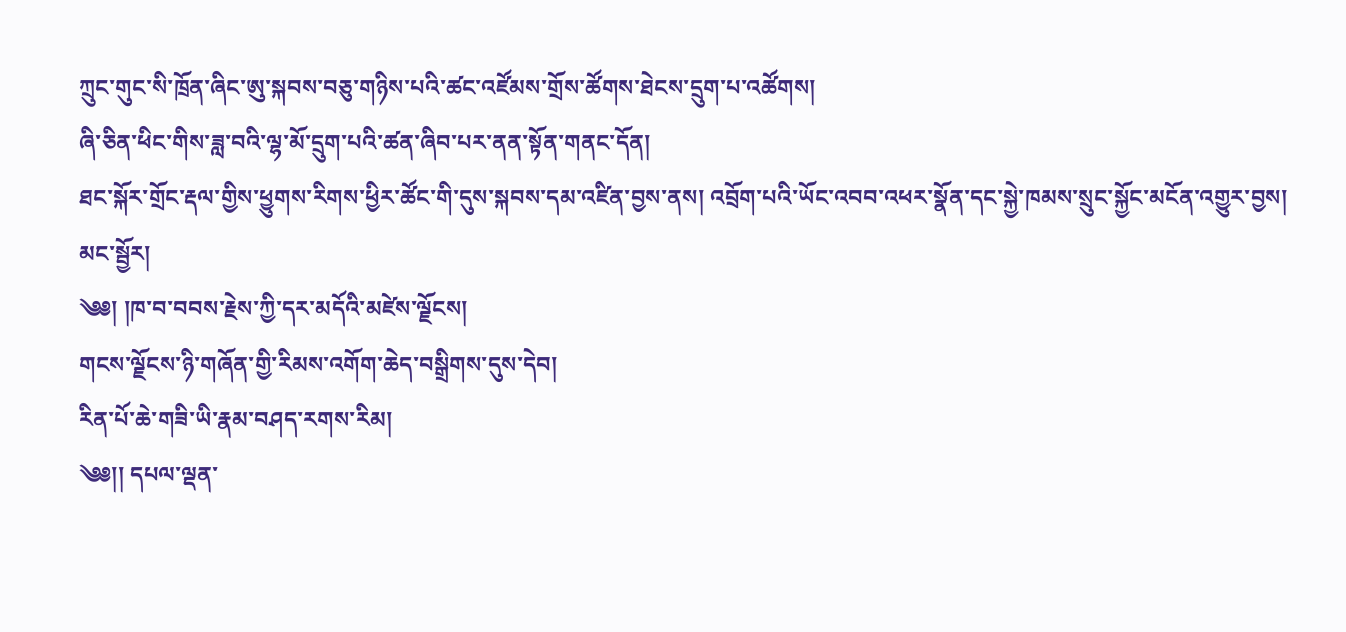ཀྲུང་གུང་སི་ཁྲོན་ཞིང་ཨུ་སྐབས་བཅུ་གཉིས་པའི་ཚང་འཛོམས་གྲོས་ཚོགས་ཐེངས་དྲུག་པ་འཚོགས།
ཞི་ཅིན་ཕིང་གིས་ཟླ་བའི་ལྷ་མོ་དྲུག་པའི་ཚན་ཞིབ་པར་ནན་སྟོན་གནང་དོན།
ཐང་སྐོར་གྲོང་རྡལ་གྱིས་ཕྱུགས་རིགས་ཕྱིར་ཚོང་གི་དུས་སྐབས་དམ་འཛིན་བྱས་ནས། འབྲོག་པའི་ཡོང་འབབ་འཕར་སྣོན་དང་སྐྱེ་ཁམས་སྲུང་སྐྱོང་མངོན་འགྱུར་བྱས།
མང་སྦྱོར།
༄༅། །ཁ་བ་བབས་རྗེས་ཀྱི་དར་མདོའི་མཛེས་ལྗོངས།
གངས་ལྗོངས་ཉི་གཞོན་གྱི་རིམས་འགོག་ཆེད་བསྒྲིགས་དུས་དེབ།
རིན་པོ་ཆེ་གཟི་ཡི་རྣམ་བཤད་རགས་རིམ།
༄༅།། དཔལ་ལྡན་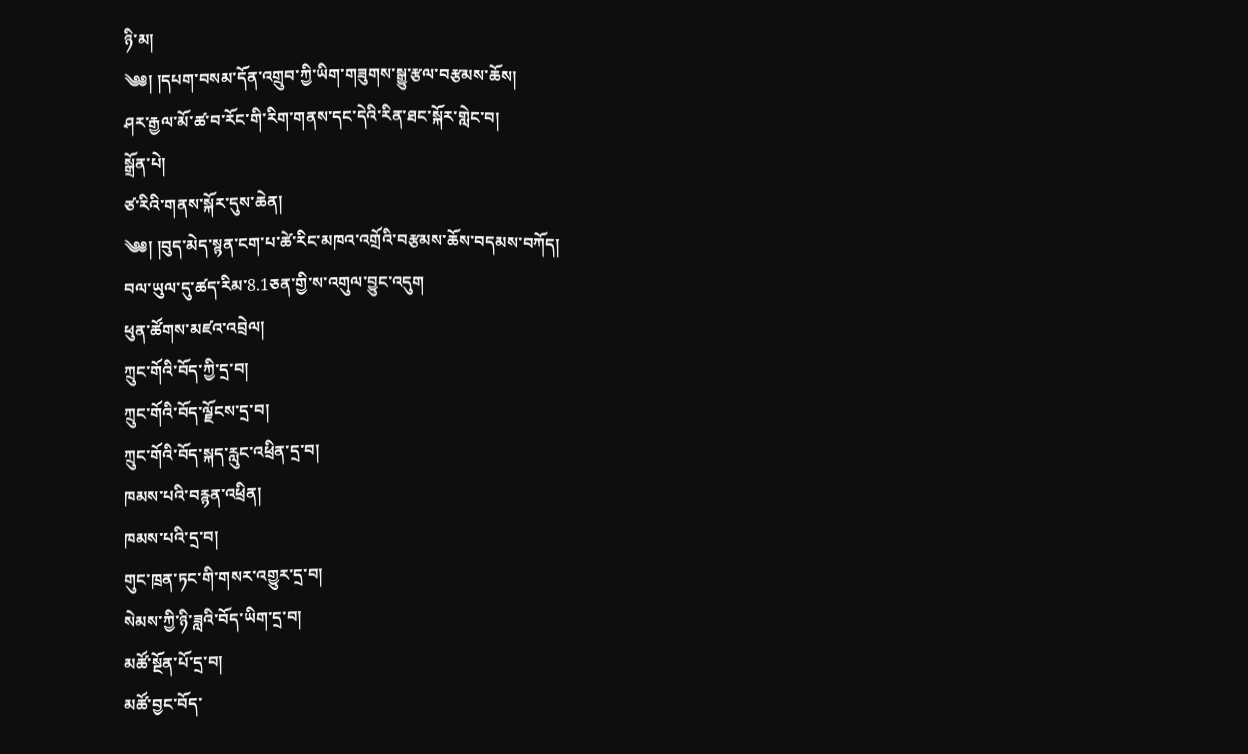ཉི་མ།
༄༅། །དཔག་བསམ་དོན་འགྲུབ་ཀྱི་ཡིག་གཟུགས་སྒྱུ་རྩལ་བརྩམས་ཆོས།
ཤར་རྒྱལ་མོ་ཚ་བ་རོང་གི་རིག་གནས་དང་དེའི་རིན་ཐང་སྐོར་གླེང་བ།
སྒྲོན་པེ།
ཙ་རིའི་གནས་སྐོར་དུས་ཆེན།
༄༅། །བུད་མེད་སྙན་ངག་པ་ཚེ་རིང་མཁའ་འགྲོའི་བརྩམས་ཆོས་བདམས་བཀོད།
བལ་ཡུལ་དུ་ཚད་རིམ་8.1ཅན་གྱི་ས་འགུལ་བྱུང་འདུག
ཕུན་ཚོགས་མཛའ་འབྲེལ།
ཀྲུང་གོའི་བོད་ཀྱི་དྲ་བ།
ཀྲུང་གོའི་བོད་ལྗོངས་དྲ་བ།
ཀྲུང་གོའི་བོད་སྐད་རླུང་འཕྲིན་དྲ་བ།
ཁམས་པའི་བརྙན་འཕྲིན།
ཁམས་པའི་དྲ་བ།
གུང་ཁྲན་ཏང་གི་གསར་འགྱུར་དྲ་བ།
སེམས་ཀྱི་ཉི་ཟླའི་བོད་ཡིག་དྲ་བ།
མཚོ་སྔོན་པོ་དྲ་བ།
མཚོ་བྱང་བོད་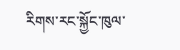རིགས་རང་སྐྱོང་ཁུལ་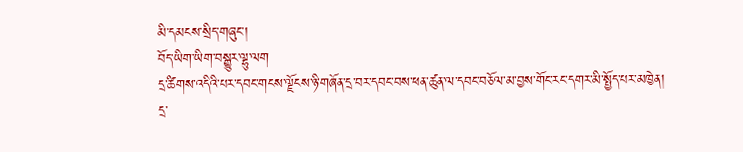མི་དམངས་སྲིད་གཞུང་།
བོད་ཡིག་ཡིག་བསྒྱུར་ལྷུ་ལག
དྲ་ཚིགས་འདིའི་པར་དབང་གངས་ལྗོངས་ཉི་གཞོན་དྲ་བར་དབང་བས་ཕན་ཚུན་ལ་དབང་བཅོལ་མ་བྱས་གོང་རང་དགར་མི་སྤྱོད་པར་མཁྱེན།
དྲ་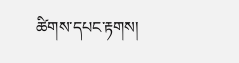ཚིགས་དཔང་རྟགས།